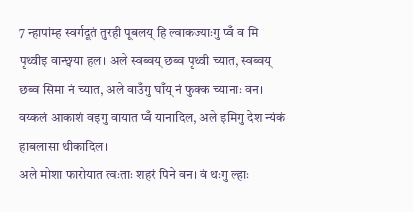7 न्हापांम्ह स्वर्गदूतं तुरही पूबलय् हि ल्वाकज्याःगु प्वँ व मि पृथ्वीइ वान्छ्वया हल। अले स्वब्वय् छब्व पृथ्वी च्यात, स्वब्वय् छब्व सिमा नं च्यात, अले वाउँगु घाँय् नं फुक्क च्यानाः वन।
वय्कलं आकाशं वइगु वायात प्वँ यानादिल, अले इमिगु देश न्यंकं हाबलासा थीकादिल।
अले मोशा फारोयात त्वःताः शहरं पिने वन। वं थःगु ल्हाः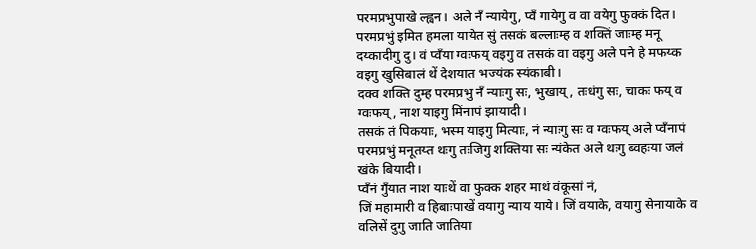परमप्रभुपाखे ल्ह्वन। अले नँ न्यायेगु, प्वँ गायेगु व वा वयेगु फुक्कं दित।
परमप्रभुं इमित हमला यायेत सुं तसकं बल्लाःम्ह व शक्तिं जाःम्ह मनू दय्कादीगु दु। वं प्वँया ग्वःफय् वइगु व तसकं वा वइगु अले पने हे मफय्क वइगु खुसिबालं थें देशयात भज्यंक स्यंकाबी।
दक्व शक्ति दुम्ह परमप्रभु नँ न्याःगु सः, भुखाय्, तःधंगु सः, चाकः फय् व ग्वःफय्, नाश याइगु मिंनापं झायादी।
तसकं तं पिकयाः, भस्म याइगु मित्याः, नं न्याःगु सः व ग्वःफय् अले प्वँनापं परमप्रभुं मनूतय्त थःगु तःजिगु शक्तिया सः न्यंकेत अले थःगु ब्वहःया जलं खंके बियादी।
प्वँनं गुँयात नाश याःथें वा फुक्क शहर माथं वंकूसां नं,
जिं महामारी व हिबाःपाखें वयागु न्याय याये। जिं वयाके, वयागु सेनायाके व वलिसें दुगु जाति जातिया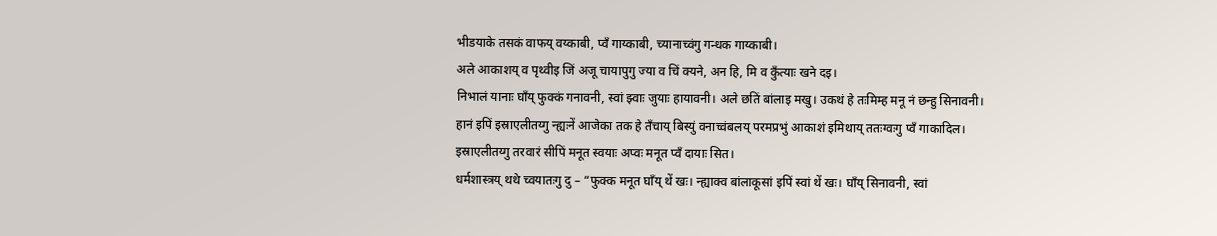भीडयाके तसकं वाफय् वय्काबी, प्वँ गाय्काबी, च्यानाच्वंगु गन्धक गाय्काबी।
अले आकाशय् व पृथ्वीइ जिं अजू चायापुगु ज्या व चिं क्यने, अन हि, मि व कुँत्याः खने दइ।
निभालं यानाः घाँय् फुक्कं गनावनी, स्वां झ्वाः जुयाः हायावनी। अले छतिं बांलाइ मखु। उकथं हे तःमिम्ह मनू नं छन्हु सिनावनी।
हानं इपिं इस्राएलीतय्गु न्ह्यःनें आजेका तक हे तँचाय् बिस्युं वनाच्वंबलय् परमप्रभुं आकाशं इमिथाय् ततःग्वःगु प्वँ गाकादिल। इस्राएलीतय्गु तरवारं सीपिं मनूत स्वयाः अप्वः मनूत प्वँ दायाः सित।
धर्मशास्त्रय् थथे च्वयातःगु दु – “फुक्क मनूत घाँय् थें खः। न्ह्याक्व बांलाकूसां इपिं स्वां थें खः। घाँय् सिनावनी, स्वां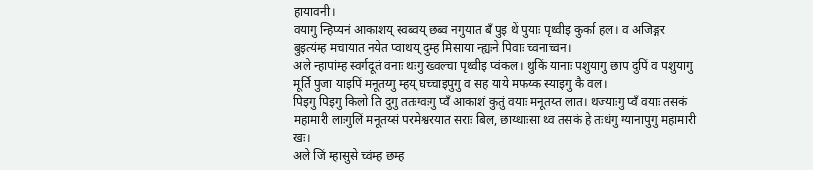हायावनी।
वयागु न्हिप्यनं आकाशय् स्वब्वय् छब्व नगुयात बँ पुइ थें पुयाः पृथ्वीइ कुर्का हल। व अजिङ्गर बुइत्यंम्ह मचायात नयेत प्वाथय् दुम्ह मिसाया न्ह्यःने पिवाः च्वनाच्वन।
अले न्हापांम्ह स्वर्गदूतं वनाः थःगु ख्वल्चा पृथ्वीइ प्वंकल। थुकिं यानाः पशुयागु छाप दुपिं व पशुयागु मूर्ति पुजा याइपिं मनूतय्गु म्हय् घच्चाइपुगु व सह याये मफय्क स्याइगु कै वल।
पिइगु पिइगु किलो ति दुगु ततःग्वःगु प्वँ आकाशं कुतुं वयाः मनूतय्त लात। थज्याःगु प्वँ वयाः तसकं महामारी लाःगुलिं मनूतय्सं परमेश्वरयात सराः बिल, छाय्धाःसा थ्व तसकं हे तःधंगु ग्यानापुगु महामारी खः।
अले जिं म्हासुसे च्वंम्ह छम्ह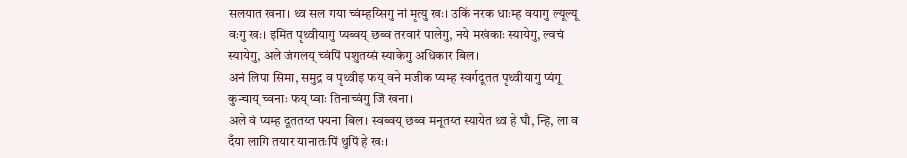सलयात खना। थ्व सल गया च्वंम्हय्सिगु नां मृत्यु खः। उकिं नरक धाःम्ह वयागु ल्यूल्यू वःगु खः। इमित पृथ्वीयागु प्यब्वय् छब्व तरवारं पालेगु, नये मखंकाः स्यायेगु, ल्वचं स्यायेगु, अले जंगलय् च्वंपिं पशुतय्सं स्याकेगु अधिकार बिल।
अनं लिपा सिमा, समुद्र व पृथ्वीइ फय् वने मजीक प्यम्ह स्वर्गदूतत पृथ्वीयागु प्यंगू कुन्चाय् च्वनाः फय् प्वाः तिनाच्वंगु जिं खना।
अले वं प्यम्ह दूततय्त फ्यना बिल। स्वब्वय् छब्व मनूतय्त स्यायेत थ्व हे घौ, न्हि, ला व दँया लागि तयार यानातःपिं थुपिं हे खः।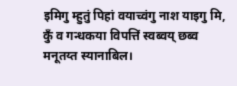इमिगु म्हुतुं पिहां वयाच्वंगु नाश याइगु मि, कुँ व गन्धकया विपत्तिं स्वब्वय् छब्व मनूतय्त स्यानाबिल।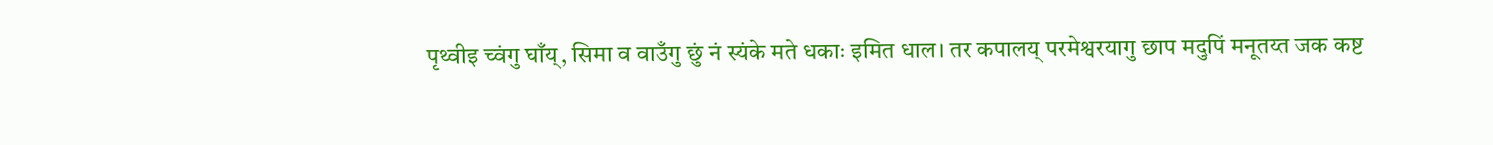पृथ्वीइ च्वंगु घाँय्, सिमा व वाउँगु छुं नं स्यंके मते धकाः इमित धाल। तर कपालय् परमेश्वरयागु छाप मदुपिं मनूतय्त जक कष्ट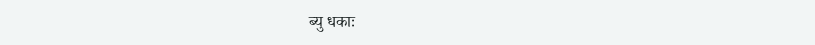ब्यु धकाः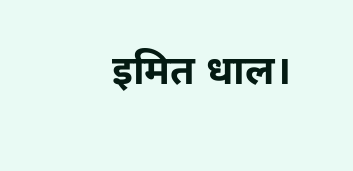इमित धाल।